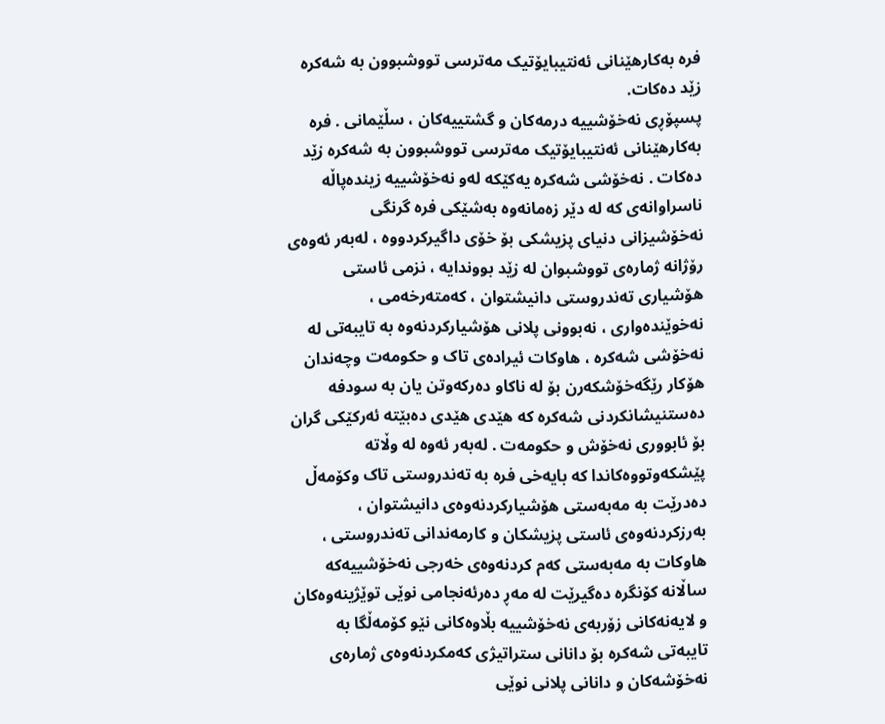فرە بەکارھێنانی ئەنتیبایۆتیک مەترسی تووشبوون بە شەکرە زێد دەکات.
پسپۆڕی نەخۆشییە درمەکان و گشتییەکان ، سڵێمانی . فرە بەکارھێنانی ئەنتیبایۆتیک مەترسی تووشبوون بە شەکرە زێد دەکات . نەخۆشی شەکرە یەکێکە لەو نەخۆشییە زیندەپاڵە ناسراوانەی کە لە دێر زەمانەوە بەشێکی فرە گرنگی نەخۆشیزانی دنیای پزیشکی بۆ خۆی داگیرکردووە ، لەبەر ئەوەی رۆژانە ژمارەی تووشبوان لە زێد بووندایە ، نزمی ئاستی ھۆشیاری تەندروستی دانیشتوان ، کەمتەرخەمی ، نەخوێندەواری ، نەبوونی پلانی ھۆشیارکردنەوە بە تایبەتی لە نەخۆشی شەکرە ، ھاوکات ئیرادەی تاک و حکومەت وچەندان ھۆکار رێگەخۆشکەرن بۆ لە ناکاو دەرکەوتن یان بە سودفە دەستنیشانکردنی شەکرە کە ھێدی ھێدی دەبێتە ئەرکێکی گران بۆ ئابووری نەخۆش و حکومەت . لەبەر ئەوە لە وڵاتە پێشکەوتووەکاندا کە بایەخی فرە بە تەندروستی تاک وکۆمەڵ دەدرێت بە مەبەستی ھۆشیارکردنەوەی دانیشتوان ، بەرزکردنەوەی ئاستی پزیشکان و کارمەندانی تەندروستی ، ھاوکات بە مەبەستی کەم کردنەوەی خەرجی نەخۆشییەکە ساڵانە کۆنگرە دەگیرێت لە مەڕ دەرئەنجامی نوێی توێژینەوەکان و لایەنەکانی زۆربەی نەخۆشییە بڵاوەکانی نێو کۆمەڵگا بە تایبەتی شەکرە بۆ دانانی ستراتیژی کەمکردنەوەی ژمارەی نەخۆشەکان و دانانی پلانی نوێی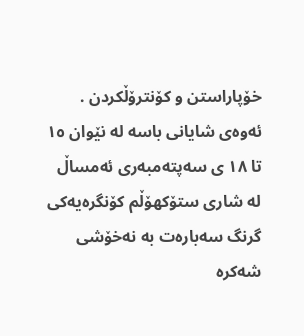خۆپاراستن و کۆنترۆڵکردن . ئەوەی شایانی باسە لە نێوان ١٥ تا ١٨ ی سەپتەمبەری ئەمساڵ لە شاری ستۆکھۆڵم کۆنگرەیەکی گرنگ سەبارەت بە نەخۆشی شەکرە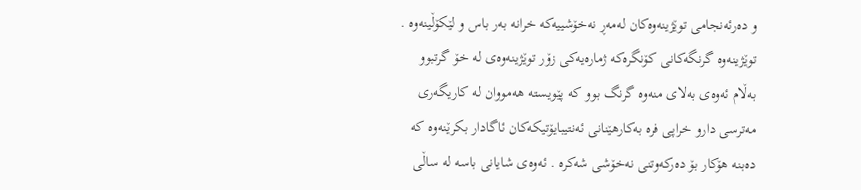و دەرئەنجامی توێژینەوەکان لەمەڕ نەخۆشییەکە خرانە بەر باس و لێکۆڵینەوە . توێژینەوە گرنگەکانی کۆنگرەکە ژمارەیەکی زۆر توێژینەوەی لە خۆ گرتبوو بەڵام ئەوەی بەلای منەوە گرنگ بوو کە پێویستە ھەمووان لە کاریگەری مەترسی دارو خراپی فرە بەکارھێنانی ئەنتیبایۆتیکەکان ئاگادار بکرێنەوە کە دەبنە ھۆکار بۆ دەرکەوتنی نەخۆشی شەکرە . ئەوەی شایانی باسە لە ساڵی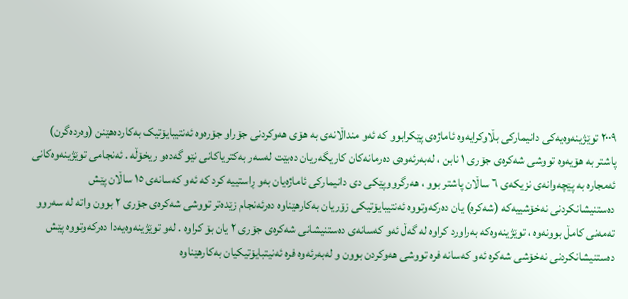٢٠٠٩ توێژینەوەیەکی دانیمارکی بڵاوکرایەوە ئاماژەی پێکرابوو کە ئەو منداڵانەی بە ھۆی ھەوکردنی جۆراو جۆرەوە ئەنتیبایۆتیک بەکاردەھێنن (وەردەگرن) پاشتر بە ھۆیەوە تووشی شەکرەی جۆری ١ نابن ، لەبەرئەوەی دەرمانەکان کاریگەریان دەبێت لەسەر بەکتریاکانی نێو گەدەو ریخۆڵە . ئەنجامی توێژینەوەکانی ئەمجارە بە پێچەوانەی نزیکەی ٦ ساڵان پاشتر بوو ، ھەرگرووپێکی دی دانیمارکی ئاماژەیان بەو ڕاستییە کرد کە ئەو کەسانەی ١٥ ساڵان پێش دەستنیشانکردنی نەخۆشییەکە (شەکرە) یان دەرکەوتووە ئەنتیبایۆتیکی زۆریان بەکارھێناوە دەرئەنجام زێدەتر تووشی شەکرەی جۆری ٢ بوون واتە لە سەروو تەمەنی کامڵ بوونەوە ، توێژینەوەکە بەراورد کراوە لە گەڵ ئەو کەسانەی دەستنیشانی شەکرەی جۆری ٢ یان بۆ کراوە . لەو توێژینەوەیەدا دەرکەوتووە پێش دەستنیشانکردنی نەخۆشی شەکرە ئەو کەسانە فرە تووشی ھەوکردن بوون و لەبەرئەوە فرە ئەنیتبایۆتیکیان بەکارھێناوە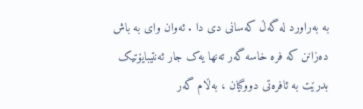بە بەراورد لە گەڵ کەسانی دی دا . ئەوان وای بە باش دەزانن کە فرە خاسە گەر تەنھا یەک جار ئەنتیبایۆتیک بدرێت بە ئافرەتی دووگیان ، بەڵام گەر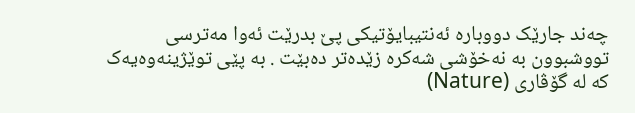چەند جارێک دووبارە ئەنتیبایۆتیکی پێ بدرێت ئەوا مەترسی تووشبوون بە نەخۆشی شەکرە زێدەتر دەبێت . بە پێی توێژینەوەیەک کە لە گۆڤاری (Nature)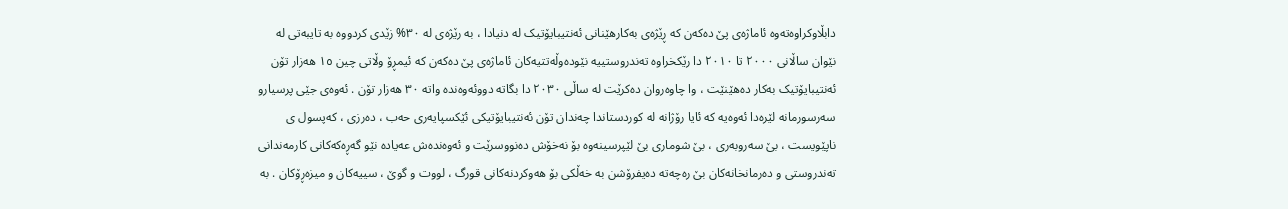دابڵاوکراوەتەوە ئاماژەی پێ دەکەن کە ڕێژەی بەکارھێنانی ئەنتیبایۆتیک لە دنیادا ، بە رێژەی لە ٣٠% زێدی کردووە بە تایبەتی لە نێوان ساڵانی ٢٠٠٠ تا ٢٠١٠ دا رێکخراوە تەندروستییە نێودەوڵەتتیەکان ئاماژەی پێ دەکەن کە ئیمڕۆ وڵاتی چین ١٥ ھەزار تۆن ئەنتیبایۆتیک بەکار دەھێنێت ، وا چاوەروان دەکرێت لە ساڵی ٢٠٣٠ دا بگاتە دووئەوەندە واتە ٣٠ ھەزار تۆن . ئەوەی جێی پرسیارو سەرسورمانە لێرەدا ئەوەیە کە ئایا رۆژانە لە کوردستاندا چەندان تۆن ئەنتیبایۆتیکی ئێکسپایەری حەب ، دەرزی ، کەپسول ی ناپێویست ، بێ سەروبەری ، بێ شوماری بێ لێپرسینەوە بۆ نەخۆش دەنووسرێت و ئەوەندەش عەیادە نێو گەڕەکەکانی کارمەندانی تەندروستی و دەرمانخانەکان بێ رەچەتە دەیفرۆشن بە خەڵکی بۆ ھەوکردنەکانی قورگ ، لووت و گوێ ، سییەکان و میزەڕۆکان . بە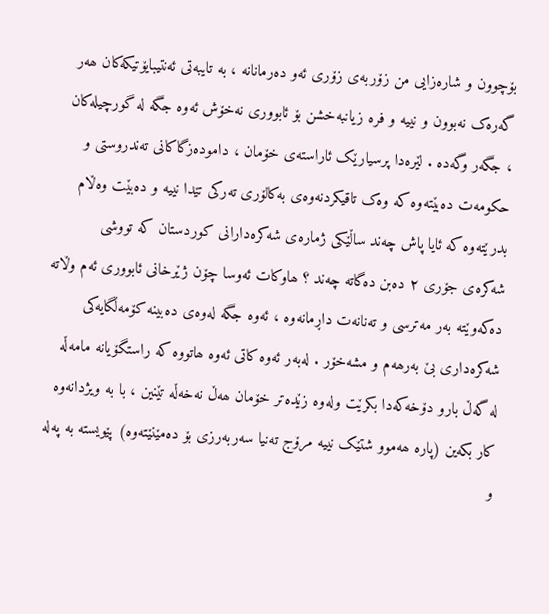بۆچوون و شارەزایی من زۆربەی زۆری ئەو دەرمانانە ، بە تایبەتی ئەنتیبایۆتیکەکان ھەر گەرەک نەبوون و نییە و فرە زیانبەخشن بۆ ئابووری نەخۆش ئەوە جگە لە گورچیلەکان ، جگەر وگەدە . لێرەدا پرسیارێک ئاراستەی خۆمان ، دامودەزگاکانی تەندروستی و حکومەت دەبێتەوە کە وەک تاقیکردنەوەی بەکالۆری تەرکی تێدا نییە و دەبێت وەڵام بدرێتەوە کە ئایا پاش چەند ساڵێکی ژمارەی شەکرەدارانی کوردستان کە تووشی شەکرەی جۆری ٢ دەبن دەگاتە چەند ؟ ھاوکات ئەوسا چۆن ژێرخانی ئابووری ئەم وڵاتە دەکەوێتە بەر مەترسی و تەنانەت داڕمانەوە ، ئەوە جگە لەوەی دەبینە کۆمەڵگایەکی شەکرەداری بێ بەرھەم و مشەخۆر . لەبەر ئەوە کاتی ئەوە ھاتووە کە راستگۆیانە مامەڵە لە گەڵ بارو دۆخەکەدا بکرێت ولەوە زێدەتر خۆمان ھەڵ نەخەڵە تێنین ، با بە ویژدانەوە کار بکەین (پارە ھەموو شتێک نییە مرۆج تەنیا سەربەرزی بۆ دەمێنێتەوە) پێویستە بە پەلە و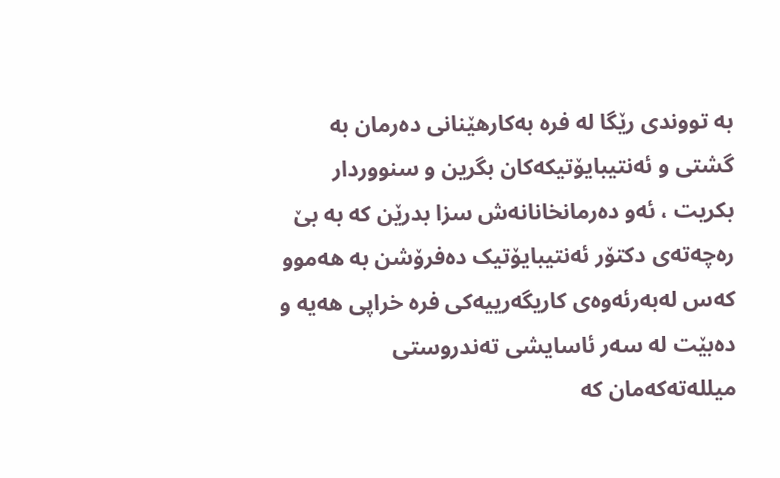بە تووندی رێگا لە فرە بەکارھێنانی دەرمان بە گشتی و ئەنتیبایۆتیکەکان بگرین و سنووردار بکریت ، ئەو دەرمانخانانەش سزا بدرێن کە بە بێ رەچەتەی دکتۆر ئەنتیبایۆتیک دەفرۆشن بە ھەموو کەس لەبەرئەوەی کاریگەرییەکی فرە خراپی ھەیە و دەبێت لە سەر ئاسایشی تەندروستی میللەتەکەمان کە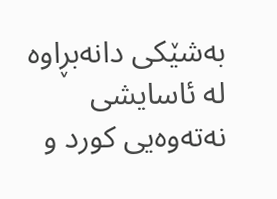بەشێکی دانەبڕاوە لە ئاسایشی نەتەوەیی کورد و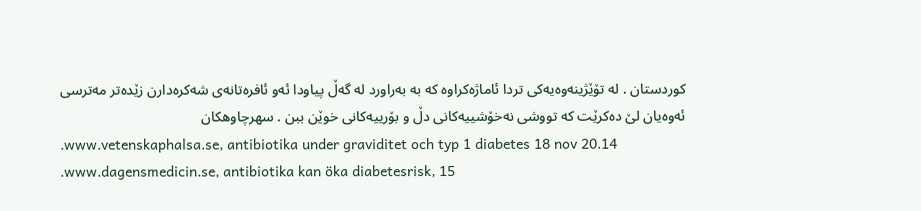کوردستان . لە تۆێژینەوەیەکی تردا ئاماژەکراوە کە بە بەراورد لە گەڵ پیاودا ئەو ئافرەتانەی شەکرەدارن زێدەتر مەترسی ئەوەیان لێ دەکرێت کە تووشی نەخۆشییەکانی دڵ و بۆرییەکانی خوێن ببن . سهرچاوهکان
.www.vetenskaphalsa.se, antibiotika under graviditet och typ 1 diabetes 18 nov 20.14
.www.dagensmedicin.se, antibiotika kan öka diabetesrisk, 15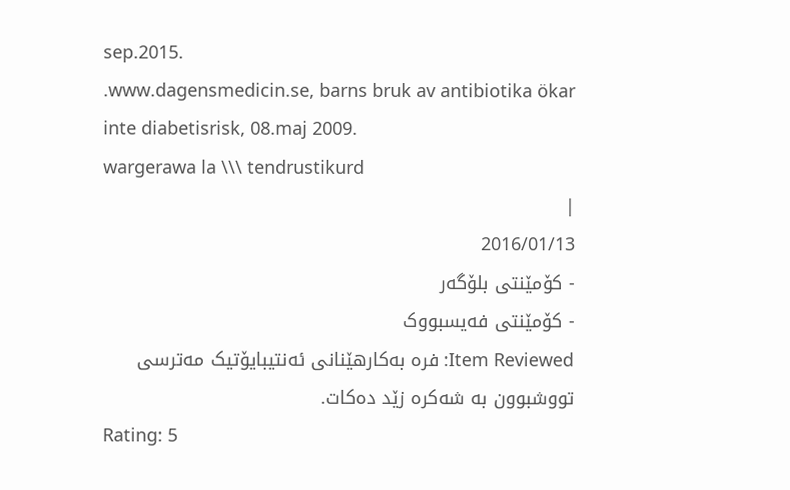sep.2015.
.www.dagensmedicin.se, barns bruk av antibiotika ökar inte diabetisrisk, 08.maj 2009.
wargerawa la \\\ tendrustikurd
|
2016/01/13
- کۆمێنتی بلۆگەر
- کۆمێنتی فەیسبووک
Item Reviewed: فرە بەکارھێنانی ئەنتیبایۆتیک مەترسی تووشبوون بە شەکرە زێد دەکات.
Rating: 5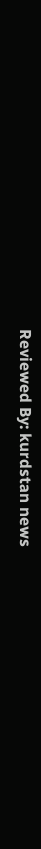Reviewed By: kurdstan news